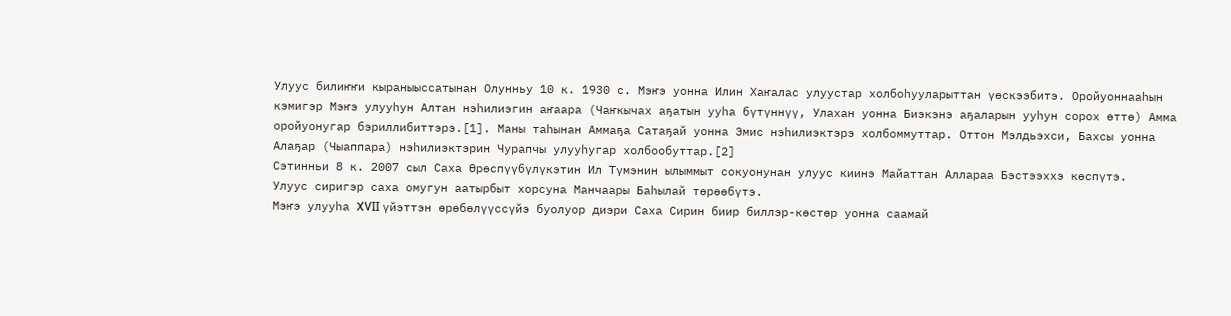Улуус билиҥҥи кыраныыссатынан Олунньу 10 к. 1930 с. Мэҥэ уонна Илин Хаҥалас улуустар холбоhууларыттан үөскээбитэ. Оройуоннааһын кэмигэр Мэҥэ улууһун Алтан нэһилиэгин аҥаара (Чаҥкычах аҕатын ууһа бүтүннүү, Улахан уонна Биэкэнэ аҕаларын ууһун сорох өттө) Амма оройуонугар бэриллибиттэрэ.[1]. Маны таһынан Аммаҕа Сатаҕай уонна Эмис нэһилиэктэрэ холбоммуттар. Оттон Мэлдьэхси, Бахсы уонна Алаҕар (Чыаппара) нэһилиэктэрин Чурапчы улууһугар холбообуттар.[2]
Сэтинньи 8 к. 2007 сыл Саха Өрөспүүбүлүкэтин Ил Түмэнин ылыммыт сокуонунан улуус киинэ Майаттан Аллараа Бэстээххэ көспүтэ.
Улуус сиригэр саха омугун аатырбыт хорсуна Манчаары Баһылай төрөөбүтэ.
Мэҥэ улууһа XVII үйэттэн өрөбөлүүссүйэ буолуор диэри Саха Сирин биир биллэр-көстөр уонна саамай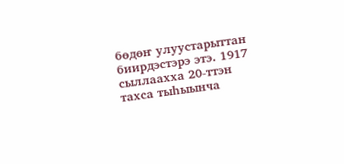бөдөҥ улуустарыттан биирдэстэрэ этэ. 1917 сыллаахха 20-ттэн тахса тыһыынча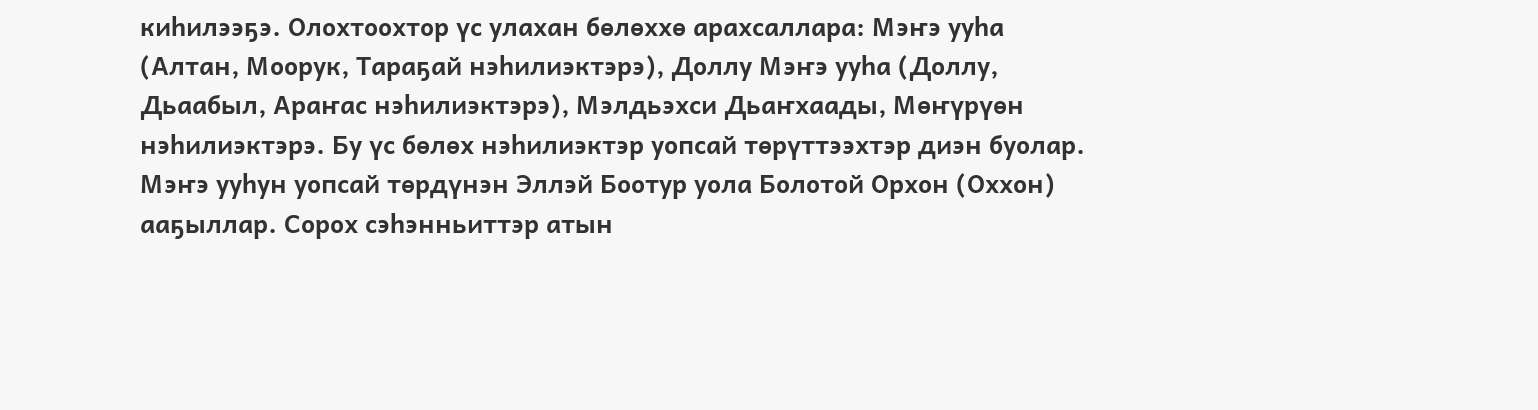киһилээҕэ. Олохтоохтор үс улахан бөлөххө арахсаллара: Мэҥэ ууһа (Алтан, Моорук, Тараҕай нэһилиэктэрэ), Доллу Мэҥэ ууһа (Доллу, Дьаабыл, Араҥас нэһилиэктэрэ), Мэлдьэхси Дьаҥхаады, Мөҥүрүөн нэһилиэктэрэ. Бу үс бөлөх нэһилиэктэр уопсай төрүттээхтэр диэн буолар. Мэҥэ ууһун уопсай төрдүнэн Эллэй Боотур уола Болотой Орхон (Оххон) ааҕыллар. Сорох сэһэнньиттэр атын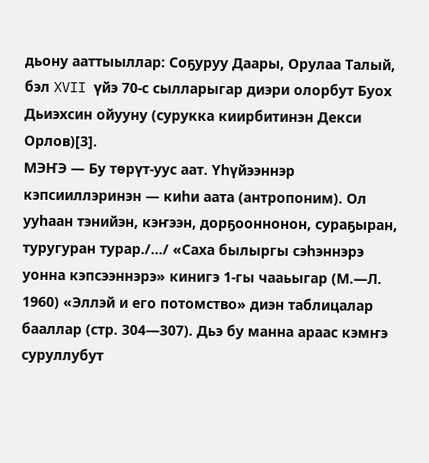дьону ааттыыллар: Соҕуруу Даары, Орулаа Талый, бэл XVII үйэ 70-с сылларыгар диэри олорбут Буох Дьиэхсин ойууну (сурукка киирбитинэн Декси Орлов)[3].
МЭҤЭ — Бу төрүт-уус аат. Үһүйээннэр кэпсииллэринэн — киһи аата (антропоним). Ол ууһаан тэнийэн, кэҥээн, дорҕооннонон, сураҕыран, туругуран турар./…/ «Саха былыргы сэһэннэрэ уонна кэпсээннэрэ» кинигэ 1-гы чааьыгар (М.—Л. 1960) «Эллэй и его потомство» диэн таблицалар бааллар (стр. 304—307). Дьэ бу манна араас кэмҥэ суруллубут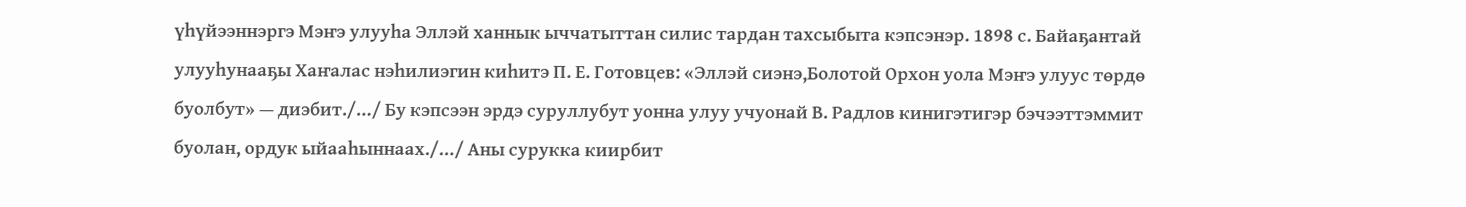үһүйээннэргэ Мэҥэ улууһа Эллэй ханнык ыччатыттан силис тардан тахсыбыта кэпсэнэр. 1898 с. Байаҕантай улууһунааҕы Хаҥалас нэһилиэгин киһитэ П. Е. Готовцев: «Эллэй сиэнэ,Болотой Орхон уола Мэҥэ улуус төрдө буолбут» — диэбит./…/ Бу кэпсээн эрдэ суруллубут уонна улуу учуонай В. Радлов кинигэтигэр бэчээттэммит буолан, ордук ыйааһыннаах./…/ Аны сурукка киирбит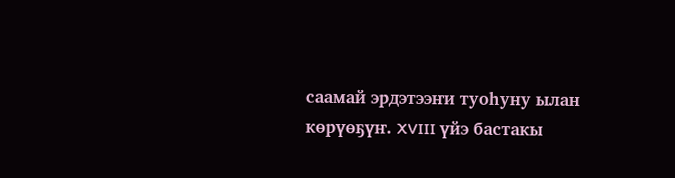саамай эрдэтээҥи туоһуну ылан көрүөҕүҥ. XVIII үйэ бастакы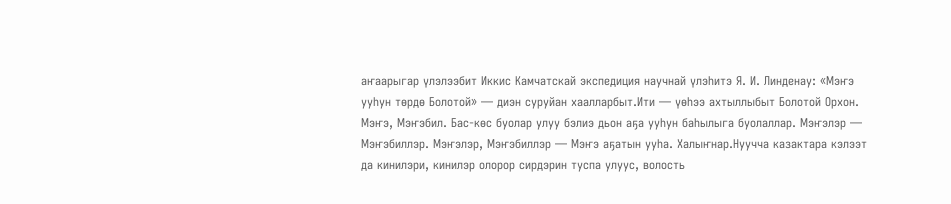аҥаарыгар үлэлээбит Иккис Камчатскай экспедиция научнай үлэһитэ Я. И. Линденау: «Мэҥэ ууһун төрдө Болотой» — диэн суруйан хаалларбыт.Ити — үөһээ ахтыллыбыт Болотой Орхон. Мэҥэ, Мэҥэбил. Бас-көс буолар улуу бэлиэ дьон аҕа ууһун баһылыга буолаллар. Мэҥэлэр — Мэҥэбиллэр. Мэҥэлэр, Мэҥэбиллэр — Мэҥэ аҕатын ууһа. Халыҥнар.Нуучча казактара кэлээт да кинилэри, кинилэр олорор сирдэрин туспа улуус, волость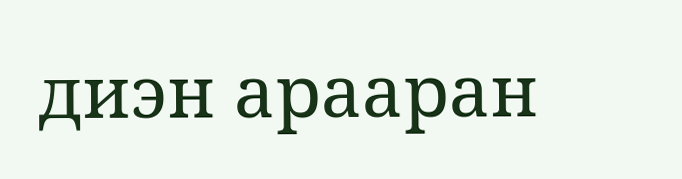диэн арааран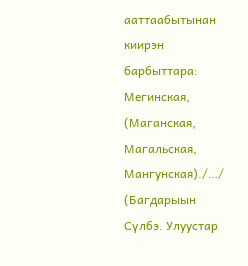ааттаабытынан киирэн барбыттара: Мегинская, (Маганская, Магальская, Мангунская)./…/
(Багдарыын Сүлбэ. Улуустар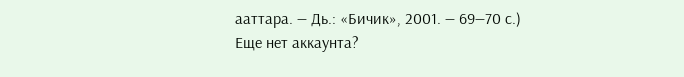ааттара. — Дь.: «Бичик», 2001. — 69—70 с.)
Еще нет аккаунта?